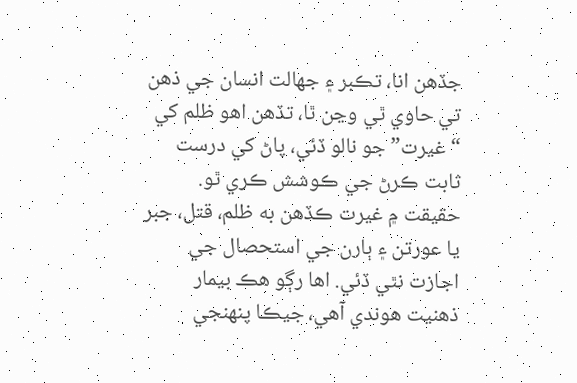جڏهن انا، تڪبر ۽ جھالت انسان جي ذهن تي حاوي ٿي وڃن ٿا، تڏهن اهو ظلم کي “غيرت” جو نالو ڏئي، پاڻ کي درست ثابت ڪرڻ جي ڪوشش ڪري ٿو. حقيقت ۾ غيرت ڪڏهن به ظلم، قتل، جبر يا عورتن ۽ ٻارن جي استحصال جي اجازت نٿي ڏئي. اها رڳو هڪ بيمار ذهنيت هوندي آهي، جيڪا پنھنجي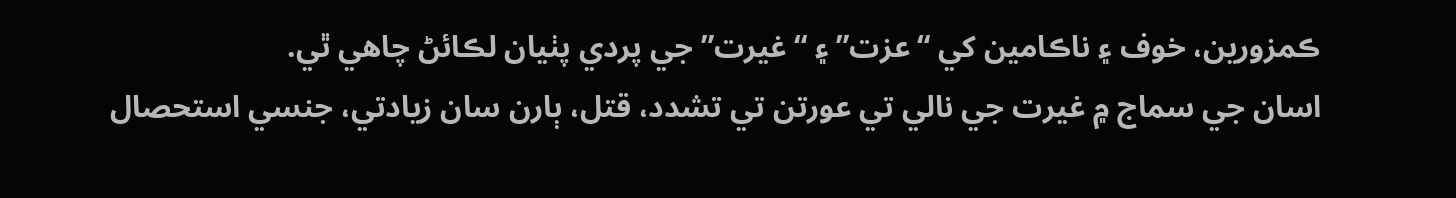ڪمزورين، خوف ۽ ناڪامين کي “عزت” ۽ “غيرت” جي پردي پٺيان لڪائڻ چاهي ٿي.
اسان جي سماج ۾ غيرت جي نالي تي عورتن تي تشدد، قتل، ٻارن سان زيادتي، جنسي استحصال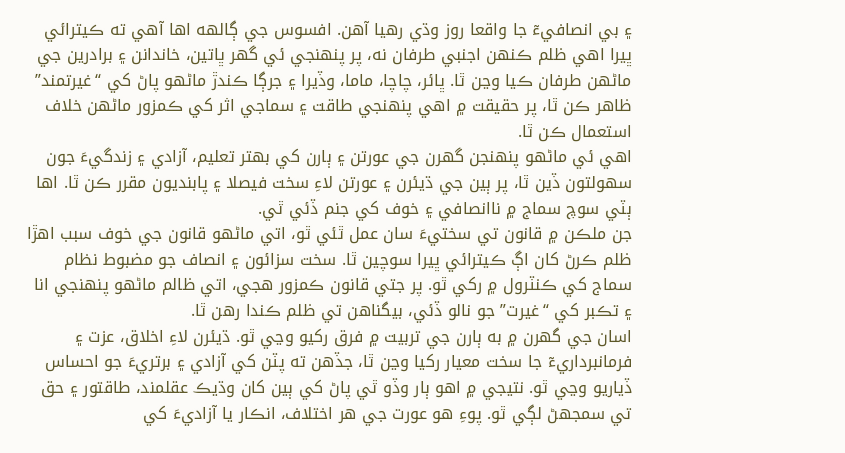۽ بي انصافيءٓ جا واقعا روز وڌي رهيا آهن. افسوس جي ڳالهه اها آهي ته ڪيترائي ڀيرا اهي ظلم ڪنھن اجنبي طرفان نه، پر پنھنجي ئي گهر ڀاتين، خاندانن ۽ برادرين جي ماڻهن طرفان ڪيا وڃن ٿا. ڀائر، چاچا، ماما، وڏيرا ۽ جرڳا ڪندڙ ماڻهو پاڻ کي “غيرتمند” ظاهر ڪن ٿا، پر حقيقت ۾ اهي پنھنجي طاقت ۽ سماجي اثر کي ڪمزور ماڻهن خلاف استعمال ڪن ٿا.
اهي ئي ماڻهو پنھنجن گهرن جي عورتن ۽ ٻارن کي بھتر تعليم، آزادي ۽ زندگيءَ جون سھولتون ڏين ٿا، پر ٻين جي ڌيئرن ۽ عورتن لاءِ سخت فيصلا ۽ پابنديون مقرر ڪن ٿا. اها ٻٽي سوچ سماج ۾ ناانصافي ۽ خوف کي جنم ڏئي ٿي.
جن ملڪن ۾ قانون تي سختيءَ سان عمل ٿئي ٿو، اتي ماڻهو قانون جي خوف سبب اهڙا ظلم ڪرڻ کان اڳ ڪيترائي ڀيرا سوچين ٿا. سخت سزائون ۽ انصاف جو مضبوط نظام سماج کي ڪنٽرول ۾ رکي ٿو. پر جتي قانون ڪمزور هجي، اتي ظالم ماڻهو پنھنجي انا ۽ تڪبر کي “غيرت” جو نالو ڏئي، بيگناهن تي ظلم ڪندا رهن ٿا.
اسان جي گهرن ۾ به ٻارن جي تربيت ۾ فرق رکيو وڃي ٿو. ڌيئرن لاءِ اخلاق، عزت ۽ فرمانبرداريءٓ جا سخت معيار رکيا وڃن ٿا، جڏهن ته پٽن کي آزادي ۽ برتريءَ جو احساس ڏياريو وڃي ٿو. نتيجي ۾ اهو ٻار وڏو ٿي پاڻ کي ٻين کان وڌيڪ عقلمند، طاقتور ۽ حق تي سمجهڻ لڳي ٿو. پوءِ هو عورت جي هر اختلاف، انڪار يا آزاديءَ کي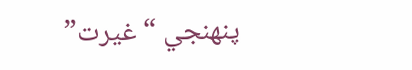پنھنجي “غيرت”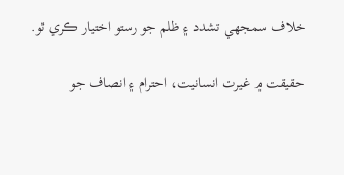خلاف سمجهي تشدد ۽ ظلم جو رستو اختيار ڪري ٿو.

حقيقت ۾ غيرت انسانيت، احترام ۽ انصاف جو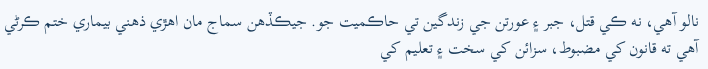نالو آهي، نه ڪي قتل، جبر ۽ عورتن جي زندگين تي حاڪميت جو. جيڪڏهن سماج مان اهڙي ذهني بيماري ختم ڪرڻي آهي ته قانون کي مضبوط، سزائن کي سخت ۽ تعليم کي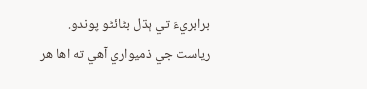برابريءَ تي ٻڌل بڻائڻو پوندو.
رياست جي ذميواري آهي ته اها هر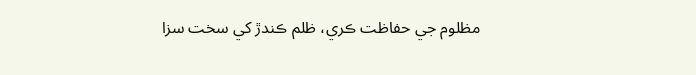مظلوم جي حفاظت ڪري، ظلم ڪندڙ کي سخت سزا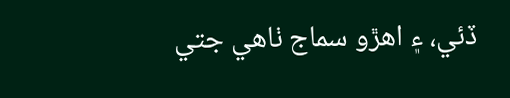ڏئي، ۽ اهڙو سماج ٺاهي جتي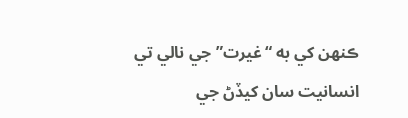ڪنھن کي به “غيرت” جي نالي تي انسانيت سان کيڏڻ جي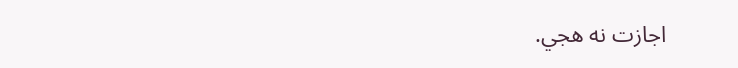اجازت نه هجي.